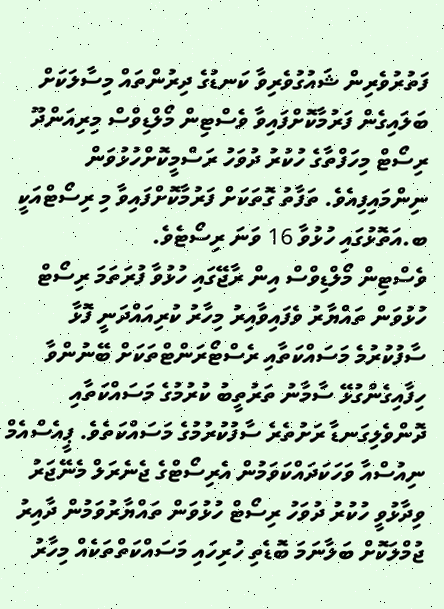ފަތުރުވެރިން ޝައުގުވެރިވާ ކަނޑުގެ ދިރުންތައް މިސާލަކަށް ބަލައިގެން ފަރުމާކޮށްފައިވާ ވެސްޓިން މޯލްޑިވްސް މިރިއަންދޫ ރިސޯޓް މިހަފްތާގެ ހުކުރު ދުވަހު ރަސްމީކޮށްހުޅުވަން ނިންމައިފިއެވެ. ތަފާތު ގޮތަކަށް ފަރުމާކޮށްފައިވާ މި ރިސޯޓްއަކީ ބ.އަތޮޅުގައި ހުޅުވާ 16 ވަނަ ރިސޯޓެވެ.
ވެސްޓިން މޯލްޑިވްސް އިން ރާޖޭގައި ހުޅުވާ ފުރަތަމަ ރިސޯޓް ހުޅުވަން ތައްޔާރު ވެފައިވާއިރު މިހާރު ކުރިއައްދަނީ ފޮޅާ ސާފުކުރުމެ މަސައްކަތާއި ރެސްޓޯރަންޓްތަކަށް ބޭނުންވާ ހިފާއިގެންގުޅޭ ސާމާނު ތަރުތީބު ކުރުމުގެ މަސައްކަތާއި ދޮންވެލިގަނޑާ ރަށުތެރެ ސާފުކުރުމުގެ މަސައްކަތެވެ. ޕީއެސްއެމް ނިއުސްއާ ވަހަކަދައްކަވަމުން އެރިސޯޓްގެ ޖެނެރަލް މެނޭޖަރު ވިދާޅުވީ ހުކުރު ދުވަހު ރިސޯޓް ހުޅުވަން ތައްޔާރުވަމުން ދާއިރު ޖުމްލަކޮށް ބަލާނަމަ ބޮޑެތި ހުރިހައި މަސައްކަތްތަކެއް މިހާރު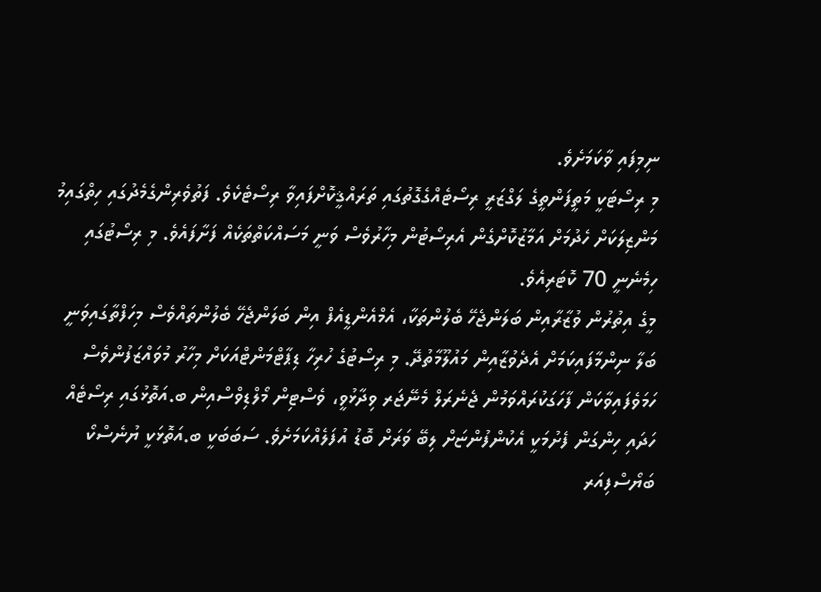ނިމިފައި ވާކަމަށެވެ.
މި ރިސޯޓަކީ މަތީފަންތީގެ ލަގްޒަރީ ރިސޯޓެއްގެގޮތުގައި ތަރައްޤީކޮށްފައިވާ ރިސޯޓެކެވެ. ފަތުވެރިންގެމެދުގައި ހިތްގައިމު މަންޒިލަކަށް ހެދުމަށް އަމާޒުކޮށްގެން އެރިސޯޓުން މިހާރުވެސް ވަނީ މަސައްކަތްތަކެއް ފަށާފައެވެ. މި ރިސޯޓުގައި ހިމެނެނީ 70 ކޮޓަރިއެވެ.
މީގެ އިތުރުން ވުޒާރާއިން ބަލަންޖެހޭ ބެލުންތަކާ، އެމްއެންޑީއެފް އިން ބަލަންޖެހޭ ބެލުންތައްވެސް މިހަފްތާގައިވަނީ ބަލާ ނިންމާފައިކަމަށް އެދެވުޒާއިން މައުލޫމާތުދޭ. މި ރިސޯޓުގެ ހުރިހާ ޑިޕާޓްމަންޓްއަކަށް މިހާރު މުވައްޒަފުންވެސް ހަމަވެފައިވާކަން ފާހަގަކުރައްވަމުން ޖެނެރަލް މެނޭޖަރ ވިދާޅުވީ، ވެސްޓިން މޯލްޑިވްސްއިން ބ.އަތޮޅުގައި ރިސޯޓެއް ހަދައި ހިންގަން ފެށުމަކީ އެކުންފުންޏަށް ލިބޭ ވަރަށް ބޮޑު އުފަލެއްކަމަށެވެ. ސަބަބަކީ ބ.އަތޮޅަކީ ޔުނެސްކޯ ބަޔޯސްފިއަރ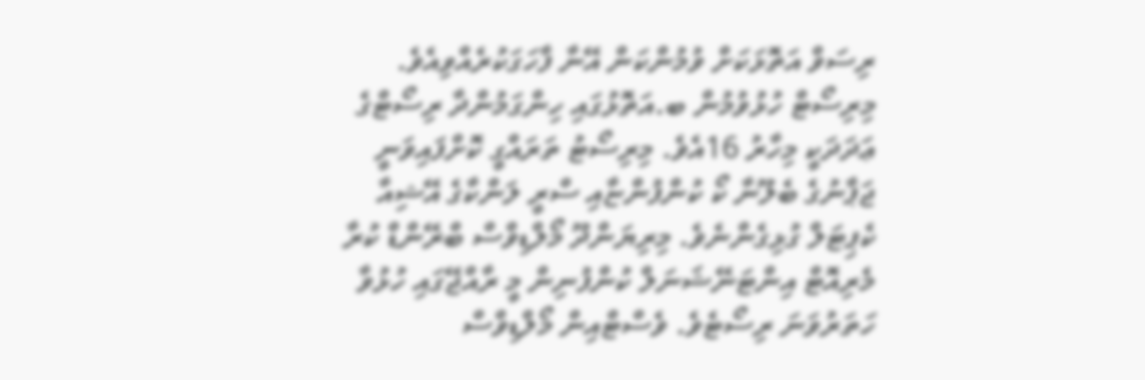ރިސަވް އަތޮޅަކަށް ވުމުންކަން އޭނާ ފާހަގަކުރެއްވިއެވެ.
މިރިސޯޓް ހުޅުވުމުން ބ.އަތޮޅުގައި ހިންގަމުންދާ ރިސޯޓްގެ ޢަދަދަކީ މިހާރު 16އެވެ. މިރިސޯޓު ތަރައްގީ ކޮށްފައިވަނީ ޖަޕާނުގެ ބެލޫނާ ކޯ ކުންފުންޏާއި ސްރީ ލަންކާގެ އޭޝިއާ ކެޕިޓަލް ގުޅިގެންނެވެ. މިރިޔަންދޫ މޯލްޑިވްސް ބްރޭންޑް ކުރާ މެރިއޮޓް އިންޓަނޭޝަނަލް ކުންފުނިން މީ ރާއްޖޭގައި ހުޅުވާ ހަތަރުވަނަ ރިސޯޓެވެ. ވެސްޓްއިން މޯލްޑިވްސް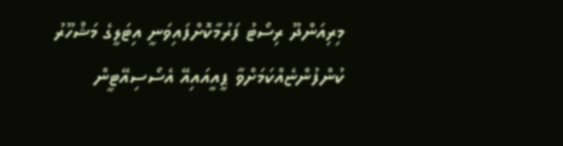މިރިއަންދޫ ރިސޯޓު ފަރުމާކޮށްފައިވަނީ އިޓަލީގެ މަޝްހޫރު ކުންފުންޏެއްކަމަށްވާ ޕީއީއައިއޭ އެސޯސިއޭޓީން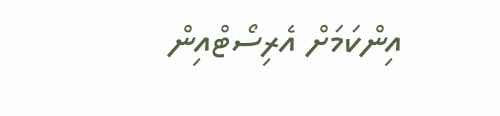އިންކަމަށް އެރިސޯޓްއިން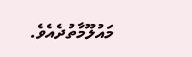މައުލޫމާތުދެއެވެ.